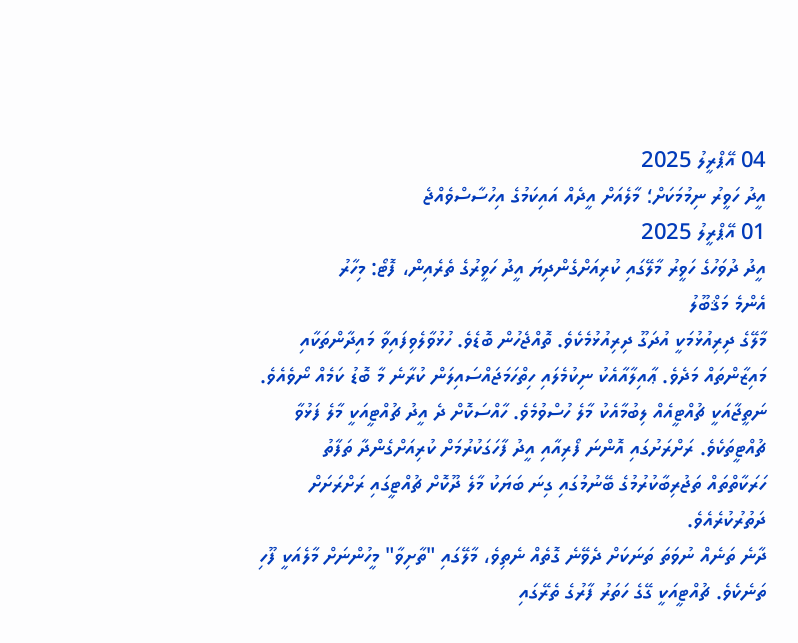04 އޭޕްރީލު 2025
އީދު ހަވީރު ނިމުމަކަށް؛ މާލެއަށް އީދެއް އައިކަމުގެ އިހުސާސްވެއްޖެ
01 އޭޕްރީލު 2025
އީދު ދުވަހުގެ ހަވީރު މާލޭގައި ކުރިއަށްގެންދިޔަ އީދު ހަވީރުގެ ތެރެއިން، ފޮޓޯ: މިހާރު
އެންމެ މަޤްބޫލު
މާލޭގެ ދިރިއުޅުމަކީ އުދަގޫ ދިރިއުޅުމެކެވެ. ތޮއްޖެހުން ބޮޑެވެ. ހުޅުވާލެވިފައިވާ މައިދާންތަކާއި މައިޒާންތައް މަދެވެ. ޢާއިލާއާއެކު ނިކުމެލައި ހިތްހަމަޖައްސައިލަން ކުރާނެ މާ ބޮޑު ކަމެއް ނޯވެއެވެ. ނަތީޖާއަކީ ޗުއްޓީއެއް ލިބުމާއެކު މާލެ ހުސްވުމެވެ. ހާއްސަކޮށް ދެ އީދު ޗުއްޓީއަކީ މާލެ ފަޅުވާ ޗުއްޓީތަކެވެ. ރަށްރަށުގައި އޮންނަ ފޯރިއާއި އީދު ފާހަގަކުރުމަށް ކުރިއަށްގެންދާ ތަފާތު ހަރަކާތްތައް ތަޖުރިބާކުރުމުގެ ބޭނުމުގައި ގިނަ ބަޔަކު މާލެ ދޫކޮށް ޗުއްޓީގައި ރަށްރަށަށް ދަތުރުކުރެއެވެ.
ދާނެ ތަނެއް ނުވަތަ ތަނަކަށް ދެވޭނެ ގޮތެއް ނެތިވެ، މާލޭގައި "ތާށިވާ" މީހުންނަށް މާލެއަކީ ފޫހި ތަނެކެވެ. ޗުއްޓީއަކީ ގޭގެ ހަތަރު ފާރުގެ ތެރޭގައި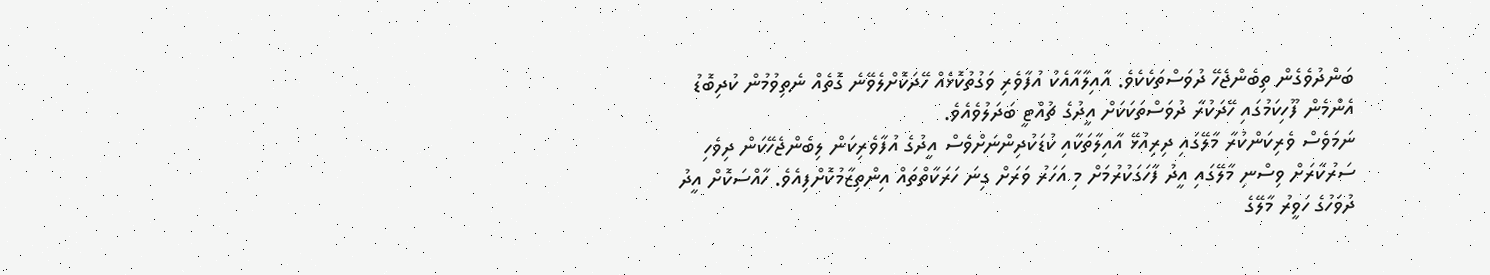ބަންދުވެގެން ތިބެންޖެހޭ ދުވަސްތަކެކެވެ. އާއިލާއާއެކު އުފާވެރި ވަގުތުކޮޅެއް ހޭދަކޮށްލެވޭނެ ގޮތެއް ނެތިވުމުން ކުދިބޮޑު އެންމެން ފޫހިކަމުގައި ހޭދަކުރާ ދުވަސްތަކަކަށް އީދުގެ ޗުއްޓީ ބަދަލުވެއެވެ.
ނަމަވެސް ވެރިކަންކުރާ މާލޭގައި ދިރިއުޅޭ އާއިލާތަކާއި ކުޑަކުދިންނަށްވެސް އީދުގެ އުފާވެރިކަން ލިބެންޖެހޭކަން ދިވެހި ސަރުކާރަށް ވިސްނި މާލޭގައި އީދު ފާހަގަކުރުމަށް މި އަހަރު ވަރަށް ގިނަ ހަރަކާތްތައް އިންތިޒާމުކޮށްފިއެވެ. ހާއްސަކޮށް އީދު ދުވަހުގެ ހަވީރު މާލޭގެ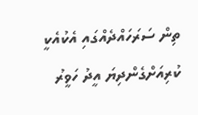ތިން ސަރަހައްދެއްގައި އެކުއެކީ ކުރިއަށްގެންދިޔަ އީދު ހަވީރު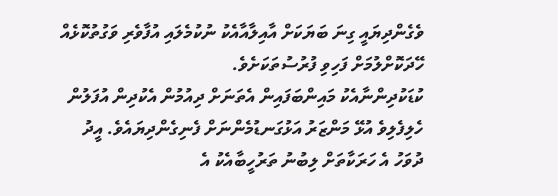ވެގެންދިޔައީ ގިނަ ބަޔަކަށް އާއިލާއާއެކު ނުކުމެލައި އުފާވެރި ވަގުތުކޮޅެއް ހޭދަކޮށްލުމަށް ފަހިވި ފުރުސުތަކަށެވެ.
ކުޑަކުދިންނާއެކު މައިންބަފައިން އެތަނަށް ދިއުމުން އެކުދިން އުފަލުން ހެލިފެލިވެ އުޅޭ މަންޒަރު އަޅުގަނޑުމެންނަށް ފެނިގެންދިޔައެވެ. އީދު ދުވަހު އެ ހަރަކާތަށް ލިބުނު ތަރުހީބާއެކު އެ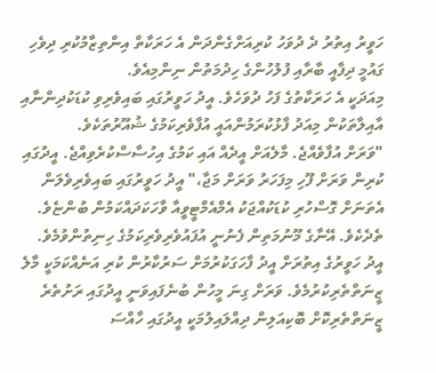ހަވީރު އިތުރު ދެ ދުވަހު ކުރިއަށްގެންދަން އެ ހަރަކާތް އިންތިޒާމުކުރި ދިވެހި ގައުމީ ދިފާއީ ބާރާއި ފުލުހުންގެ ހިދުމަތުން ނިންމިއެވެ.
މިއަދަކީ އެ ހަރަކާތުގެ ފަހު ދުވަހެވެ. އީދު ހަވީރުގައި ބައިވެރިވި ކުޑަކުދިންނާއި އާއިލާތަކުން މިއަދު ފާޅުކުރަމުންއައީ އުފާވެރިކަމުގެ ޝުއޫރުތަކެވެ.
"ވަރަށް އުފާވެއްޖެ. މާލެއަށް އީދެއް އައި ކަމުގެ އިހުސާސްކުރެވިއްޖެ. އީދުގައި ކުރިން ވަރަށް ފޫހި މިފަހަރު ވަރަށް މަޖާ،" އީދު ހަވީރުގައި ބައިވެރިވެލަން އެތަނަށް ގޮސްހުރި ކުޑަކުއްޖަކު އެމްއެމްޓީވީއާ ވާހަކަދައްކަމުން ބުންޏެވެ. ތެދެކެވެ. އޭނާގެ މޫނުމަތިން ފެނުނީ އުފައުވެރިވެރިކަމުގެ ހިނިތުންވުމެވެ.
އީދު ހަވީރުގެ އިތުރަށް އީދު ފާހަގަކުރުމަށް ސަރުކާރުން ކުރި އަނެއްކަމަކީ މާލެ ޒީނަތްތެރިކުރުމެވެ. ވަރަށް ގިނަ މީހުން ބުނެފައިވަނީ އީދުގައި ރަށުތެރެ ޒީނަތްތެރިކޮށް ބޮކިއަލިން ދިއްލައިލުމަކީ އީދުގައި ހާއްސަ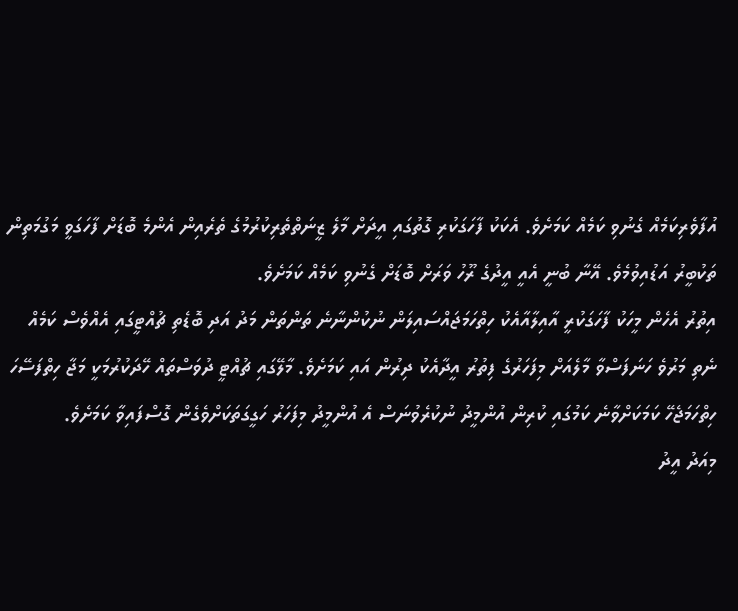އުފާވެރިކަމެއް ގެނުވި ކަމެއް ކަމަށެވެ. އެކަކު ފާހަގަކުރި ގޮތުގައި އީދަށް މާލެ ޒީނަތްތެރިކުރުމުގެ ތެރެއިން އެންމެ ބޮޑަށް ފާހަގަވީ މަގުމަތިން ތަކުބީރު އަޑުއިވުމެވެ. އޭނާ ބުނީ އެއީ އީދުގެ ރޫހު ވަރަށް ބޮޑަށް ގެނުވި ކަމެއް ކަމަށެވެ.
އިތުރު އެހެން މީހަކު ފާހަގަކުރީ އާއިލާއާއެކު ހިތްހަމަޖައްސައިލަން ނުކުންނާނެ ތަންތަން މަދު އަދި ބޮޑެތި ޗުއްޓީގައި އެއްވެސް ކަމެއް ނެތި މަރުވެ ހަނަފަސްވާ މާލެއަށް މިފަހަރުގެ ފިތުރު އީދާއެކު ދިރުން އައި ކަމަށެވެ. މާލޭގައި ޗުއްޓީ ދުވަސްތައް ހޭދަކުރުމަކީ މަޖާ ހިތްފަސޭހަ ހިތްހަމަޖެހޭ ކަމަކަށްވާނެ ކަމުގައި ކުރިން އުންމީދު ނުކުރެވުނަސް އެ އުންމީދު މިފަހަރު ހަގީގަތަކަށްވެގެން ގޮސްފައިވާ ކަމަށެވެ.
މިއަދު އީދު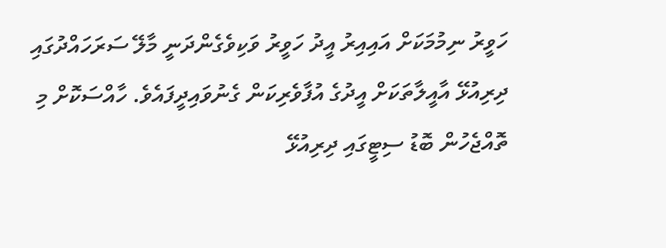ހަވީރު ނިމުމަކަށް އައިއިރު އީދު ހަވީރު ވަކިވެގެންދަނީ މާލޭ ސަރަހައްދުގައި ދިރިއުޅޭ އާއީލާތަކަށް އީދުގެ އުފާވެރިކަން ގެނުވައިދީފައެވެ. ހާއްސަކޮށް މި ތޮއްޖެހުން ބޮޑު ސިޓީގައި ދިރިއުޅޭ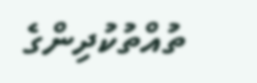ތުއްތުކުދިންގެ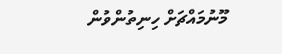މޫނުމައްޗަށް ހިނިތުންވުން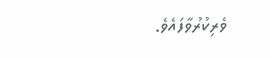ވެރިކުރުވާފައެވެ.